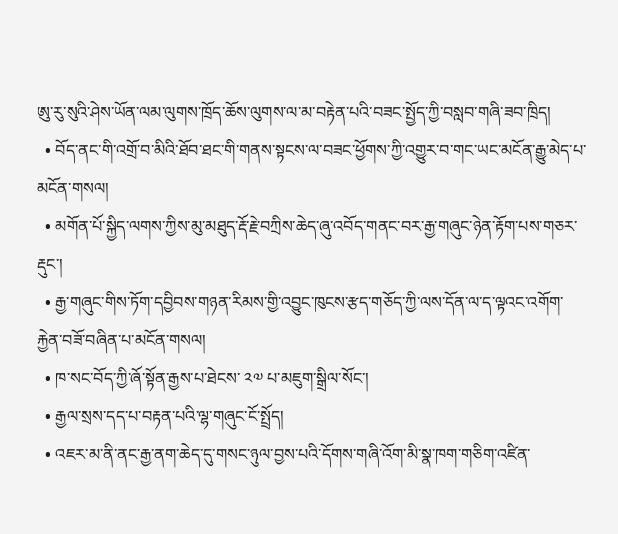ཨུ་རུ་སུའི་ཤེས་ཡོན་ལམ་ལུགས་ཁྲོད་ཆོས་ལུགས་ལ་མ་བརྟེན་པའི་བཟང་སྤྱོད་ཀྱི་བསླབ་གཞི་ཟབ་ཁྲིད།
  • བོད་ནང་གི་འགྲོ་བ་མིའི་ཐོབ་ཐང་གི་གནས་སྟངས་ལ་བཟང་ཕྱོགས་ཀྱི་འགྱུར་བ་གང་ཡང་མངོན་རྒྱུ་མེད་པ་མངོན་གསལ།
  • མགོན་པོ་སྐྱིད་ལགས་ཀྱིས་མུ་མཐུད་རྡོ་རྗེ་བཀྲིས་ཆེད་ཞུ་འབོད་གནང་བར་རྒྱ་གཞུང་ཉེན་རྟོག་པས་གཅར་རྡུང་།
  • རྒྱ་གཞུང་གིས་ཏོག་དབྱིབས་གཉན་རིམས་གྱི་འབྱུང་ཁུངས་རྩད་གཅོད་ཀྱི་ལས་དོན་ལ་ད་ལྟའང་འགོག་རྐྱེན་བཟོ་བཞིན་པ་མངོན་གསལ།
  • ཁ་སང་བོད་ཀྱི་ཞོ་སྟོན་རྒྱས་པ་ཐེངས་ ༢༧ པ་མཇུག་སྒྲིལ་སོང་།
  • རྒྱལ་སྲས་དད་པ་བརྟན་པའི་ལྷ་གཞུང་ངོ་སྤྲོད།
  • འཇར་མ་ནི་ནང་རྒྱ་ནག་ཆེད་དུ་གསང་ཉུལ་བྱས་པའི་དོགས་གཞི་འོག་མི་སྣ་ཁག་གཅིག་འཛིན་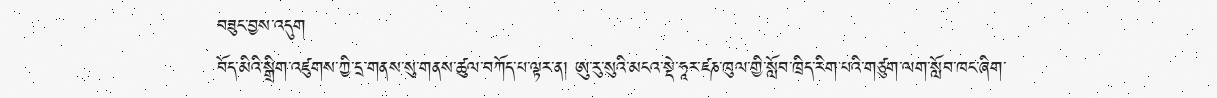བཟུང་བྱས་འདུག
བོད་མིའི་སྒྲིག་འཛུགས་ཀྱི་དྲ་གནས་སུ་གནས་ཚུལ་བཀོད་པ་ལྟར་ན། ཨུ་རུ་སུའི་མངའ་སྡེ་ཧཱར་ཛཎ་ཁུལ་གྱི་སློབ་ཁྲིད་རིག་པའི་གཙུག་ལག་སློབ་ཁང་ཞིག་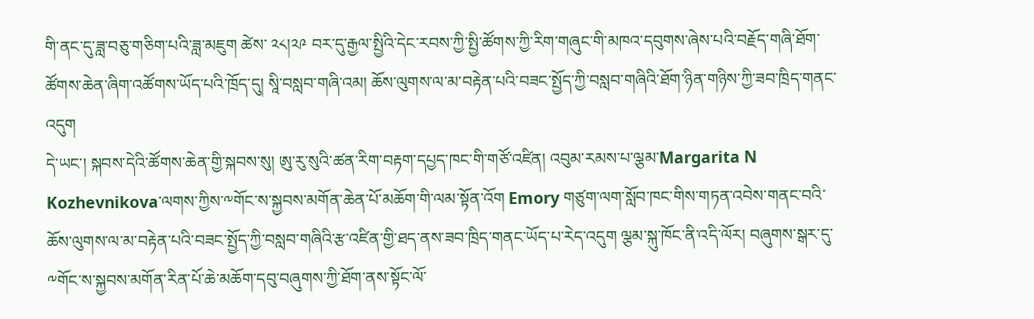གི་ནང་དུ་ཟླ་བཅུ་གཅིག་པའི་ཟླ་མཇུག ཚེས་ ༢༨།༢༩ བར་དུ་རྒྱལ་སྤྱིའི་དེང་རབས་ཀྱི་སྤྱི་ཚོགས་ཀྱི་རིག་གཞུང་གི་མཁའ་དབུགས་ཞེས་པའི་བརྗོད་གཞི་ཐོག་ཚོགས་ཆེན་ཞིག་འཚོགས་ཡོད་པའི་ཁྲོད་དུ། སཱི་བསླབ་གཞི་འམ། ཆོས་ལུགས་ལ་མ་བརྟེན་པའི་བཟང་སྤྱོད་ཀྱི་བསླབ་གཞིའི་ཐོག་ཉིན་གཉིས་ཀྱི་ཟབ་ཁྲིད་གནང་འདུག
དེ་ཡང་། སྐབས་དེའི་ཚོགས་ཆེན་གྱི་སྐབས་སུ། ཨུ་རུ་སུའི་ཚན་རིག་བརྟག་དཔྱད་ཁང་གི་གཙོ་འཛིན། འབུམ་རམས་པ་ལྕམ་Margarita N Kozhevnikova་ལགས་ཀྱིས་༸གོང་ས་སྐྱབས་མགོན་ཆེན་པོ་མཆོག་གི་ལམ་སྟོན་འོག Emory གཙུག་ལག་སློབ་ཁང་གིས་གཏན་འབེས་གནང་བའི་ཆོས་ལུགས་ལ་མ་བརྟེན་པའི་བཟང་སྤྱོད་ཀྱི་བསླབ་གཞིའི་རྩ་འཛིན་གྱི་ཐད་ནས་ཟབ་ཁྲིད་གནང་ཡོད་པ་རེད་འདུག ལྕམ་སྐུ་ཁོང་ནི་འདི་ལོར། བཞུགས་སྒར་དུ་༸གོང་ས་སྐྱབས་མགོན་རིན་པོ་ཆེ་མཆོག་དབུ་བཞུགས་ཀྱི་ཐོག་ནས་སྟོང་ལོ་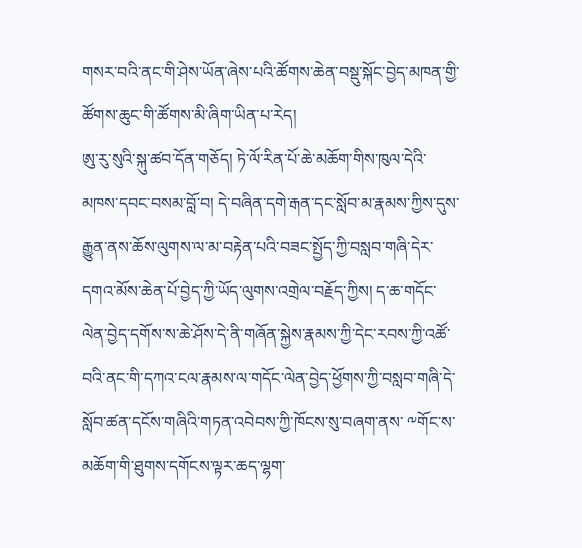གསར་བའི་ནང་གི་ཤེས་ཡོན་ཞེས་པའི་ཚོགས་ཆེན་བསྡུ་སྐོང་བྱེད་མཁན་གྱི་ཚོགས་ཆུང་གི་ཚོགས་མི་ཞིག་ཡིན་པ་རེད།
ཨུ་རུ་སུའི་སྐུ་ཚབ་དོན་གཅོད། ཏེ་ལོ་རིན་པོ་ཆེ་མཆོག་གིས་ཁུལ་དེའི་མཁས་དབང་བསམ་བློ་བ། དེ་བཞིན་དགེ་རྒན་དང་སློབ་མ་རྣམས་ཀྱིས་དུས་རྒྱུན་ནས་ཆོས་ལུགས་ལ་མ་བརྟེན་པའི་བཟང་སྤྱོད་ཀྱི་བསླབ་གཞི་དེར་དགའ་མོས་ཆེན་པོ་བྱེད་ཀྱི་ཡོད་ལུགས་འགྲེལ་བརྗོད་ཀྱིས། ད་ཆ་གདོང་ལེན་བྱེད་དགོས་ས་ཆེ་ཤོས་དེ་ནི་གཞོན་སྐྱེས་རྣམས་ཀྱི་དེང་རབས་ཀྱི་འཚོ་བའི་ནང་གི་དཀའ་ངལ་རྣམས་ལ་གདོང་ལེན་བྱེད་ཕྱོགས་ཀྱི་བསླབ་གཞི་དེ་སློབ་ཚན་དངོས་གཞིའི་གཏན་འབེབས་ཀྱི་ཁོངས་སུ་བཞག་ནས་ ༸གོང་ས་མཆོག་གི་ཐུགས་དགོངས་ལྟར་ཆད་ལྷག་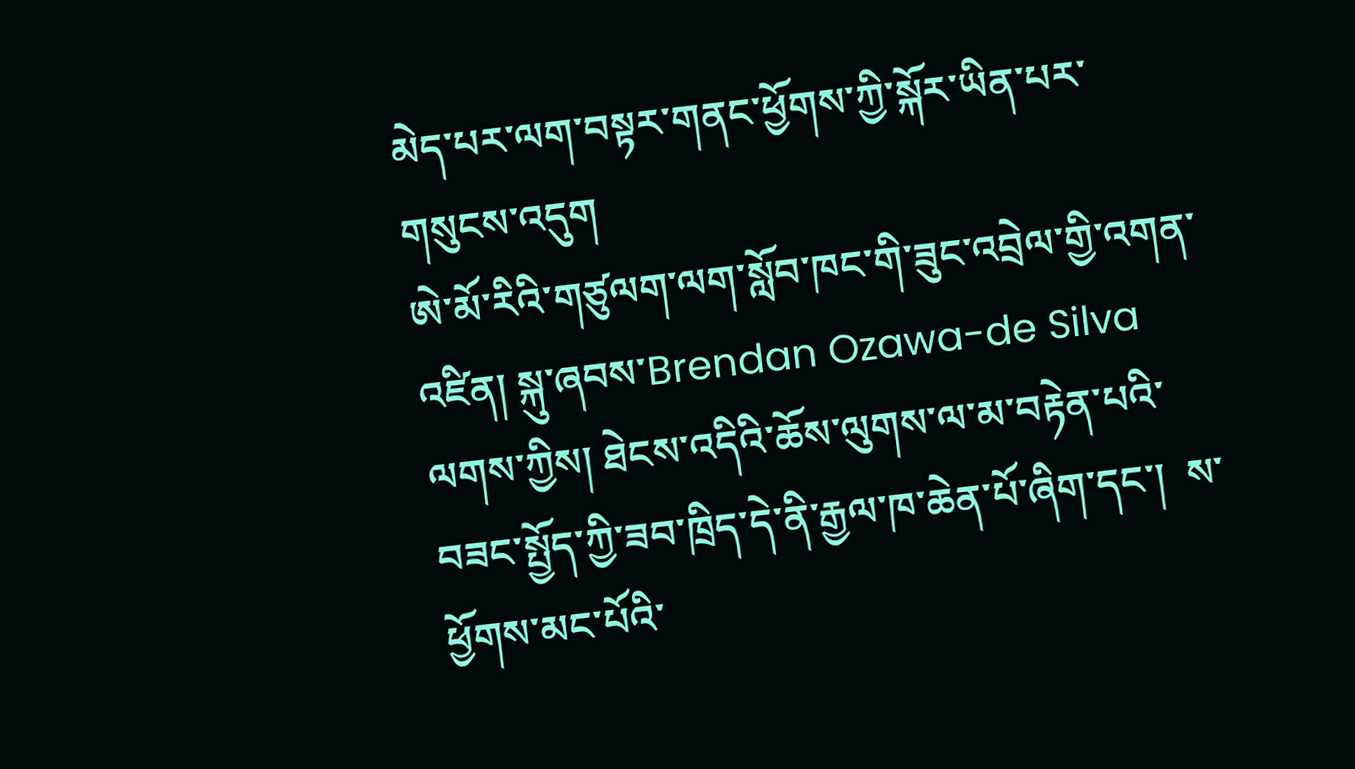མེད་པར་ལག་བསྟར་གནང་ཕྱོགས་ཀྱི་སྐོར་ཡིན་པར་གསུངས་འདུག
ཨེ་མོ་རིའི་གཙུལག་ལག་སློབ་ཁང་གི་ཟུང་འབྲེལ་གྱི་འགན་འཛིན། སྐུ་ཞབས་Brendan Ozawa-de Silva ལགས་ཀྱིས། ཐེངས་འདིའི་ཆོས་ལུགས་ལ་མ་བརྟེན་པའི་བཟང་སྤྱོད་ཀྱི་ཟབ་ཁྲིད་དེ་ནི་རྒྱལ་ཁ་ཆེན་པོ་ཞིག་དང་།  ས་ཕྱོགས་མང་པོའི་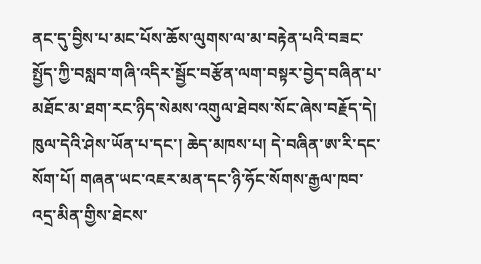ནང་དུ་བྱིས་པ་མང་པོས་ཆོས་ལུགས་ལ་མ་བརྟེན་པའི་བཟང་སྤྱོད་ཀྱི་བསླབ་གཞི་འདིར་སྦྱོང་བརྩོན་ལག་བསྟར་བྱེད་བཞིན་པ་མཐོང་མ་ཐག་རང་ཉིད་སེམས་འགུལ་ཐེབས་སོང་ཞེས་བརྗོད་དེ། ཁུལ་དེའི་ཤེས་ཡོན་པ་དང་། ཆེད་མཁས་པ། དེ་བཞིན་ཨ་རི་དང་སོག་པོ། གཞན་ཡང་འཇར་མན་དང་ཉི་ཧོང་སོགས་རྒྱལ་ཁབ་འདྲ་མིན་གྱིས་ཐེངས་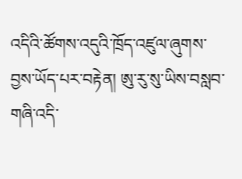འདིའི་ཚོགས་འདུའི་ཁྲོད་འཛུལ་ཞུགས་བྱས་ཡོད་པར་བརྟེན། ཨུ་རུ་སུ་ཡིས་བསླབ་གཞི་འདི་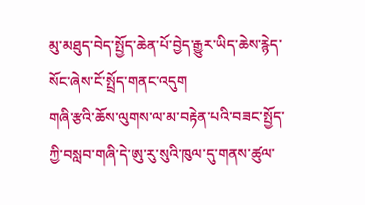མུ་མཐུད་བེད་སྤྱོད་ཆེན་པོ་བྱེད་རྒྱུར་ཡིད་ཆེས་རྙེད་སོང་ཞེས་ངོ་སྤྲོད་གནང་འདུག
གཞི་རྩའི་ཆོས་ལུགས་ལ་མ་བརྟེན་པའི་བཟང་སྤྱོད་ཀྱི་བསླབ་གཞི་དེ་ཨུ་རུ་སུའི་ཁུལ་དུ་གནས་ཚུལ་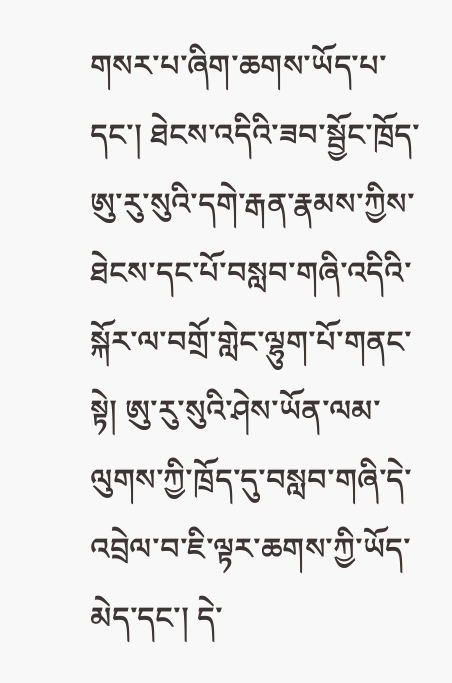གསར་པ་ཞིག་ཆགས་ཡོད་པ་དང་། ཐེངས་འདིའི་ཟབ་སྦྱོང་ཁྲོད་ཨུ་རུ་སུའི་དགེ་རྒན་རྣམས་ཀྱིས་ཐེངས་དང་པོ་བསླབ་གཞི་འདིའི་སྐོར་ལ་བགྲོ་གླེང་ལྷུག་པོ་གནང་སྟེ། ཨུ་རུ་སུའི་ཤེས་ཡོན་ལམ་ལུགས་ཀྱི་ཁྲོད་དུ་བསླབ་གཞི་དེ་འབྲེལ་བ་ཇི་ལྟར་ཆགས་ཀྱི་ཡོད་མེད་དང་། དེ་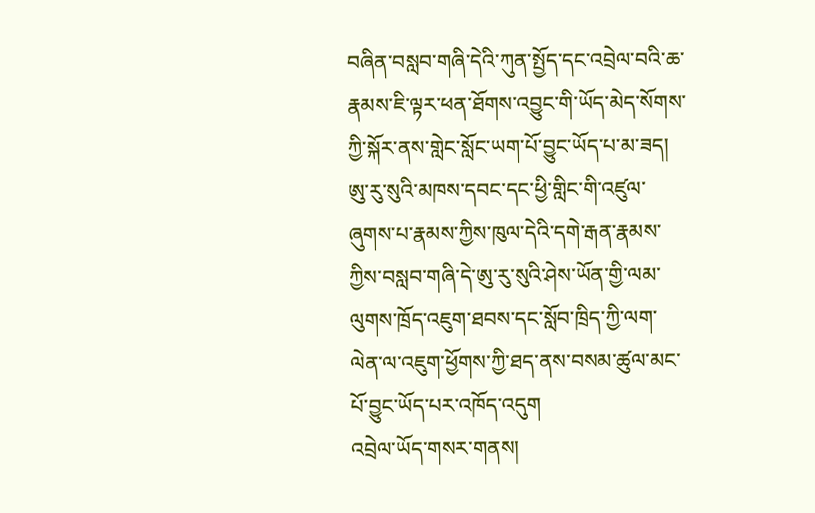བཞིན་བསླབ་གཞི་དེའི་ཀུན་སྤྱོད་དང་འབྲེལ་བའི་ཆ་རྣམས་ཇི་ལྟར་ཕན་ཐོགས་འབྱུང་གི་ཡོད་མེད་སོགས་ཀྱི་སྐོར་ནས་གླེང་སློང་ཡག་པོ་བྱུང་ཡོད་པ་མ་ཟད། ཨུ་རུ་སུའི་མཁས་དབང་དང་ཕྱི་གླིང་གི་འཛུལ་ཞུགས་པ་རྣམས་ཀྱིས་ཁུལ་དེའི་དགེ་རྒན་རྣམས་ཀྱིས་བསླབ་གཞི་དེ་ཨུ་རུ་སུའི་ཤེས་ཡོན་གྱི་ལམ་ལུགས་ཁྲོད་འཇུག་ཐབས་དང་སློབ་ཁྲིད་ཀྱི་ལག་ལེན་ལ་འཇུག་ཕྱོགས་ཀྱི་ཐད་ནས་བསམ་ཚུལ་མང་པོ་བྱུང་ཡོད་པར་འཁོད་འདུག
འབྲེལ་ཡོད་གསར་གནས།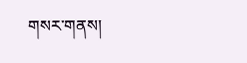གསར་གནས།